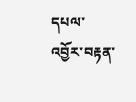དཔལ་འབྱོར་བརྟན་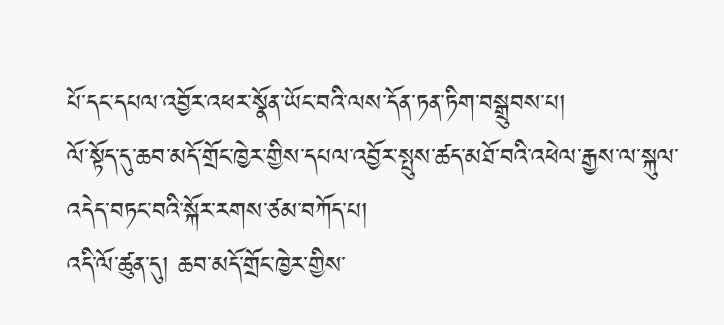པོ་དང་དཔལ་འབྱོར་འཕར་སྣོན་ཡོང་བའི་ལས་དོན་ཏན་ཏིག་བསྒྲུབས་པ།
ལོ་སྟོད་དུ་ཆབ་མདོ་གྲོང་ཁྱེར་གྱིས་དཔལ་འབྱོར་སྤུས་ཚད་མཐོ་བའི་འཕེལ་རྒྱས་ལ་སྐུལ་འདེད་བཏང་བའི་སྐོར་རགས་ཙམ་བཀོད་པ།
འདི་ལོ་ཚུན་དུ། ཆབ་མདོ་གྲོང་ཁྱེར་གྱིས་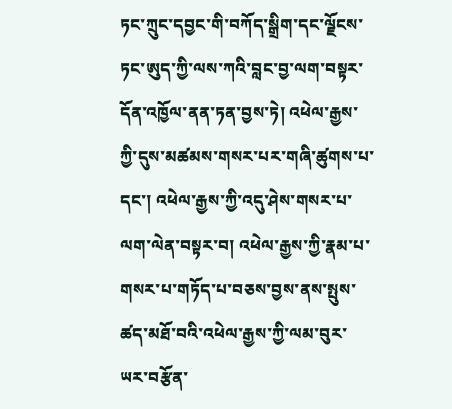ཏང་ཀྲུང་དབྱང་གི་བཀོད་སྒྲིག་དང་ལྗོངས་ཏང་ཨུད་ཀྱི་ལས་ཀའི་བླང་བྱ་ལག་བསྟར་དོན་འཁྱོལ་ནན་ཏན་བྱས་ཏེ། འཕེལ་རྒྱས་ཀྱི་དུས་མཚམས་གསར་པར་གཞི་ཚུགས་པ་དང་། འཕེལ་རྒྱས་ཀྱི་འདུ་ཤེས་གསར་པ་ལག་ལེན་བསྟར་བ། འཕེལ་རྒྱས་ཀྱི་རྣམ་པ་གསར་པ་གཏོད་པ་བཅས་བྱས་ནས་སྤུས་ཚད་མཐོ་བའི་འཕེལ་རྒྱས་ཀྱི་ལམ་བུར་ཡར་བརྩོན་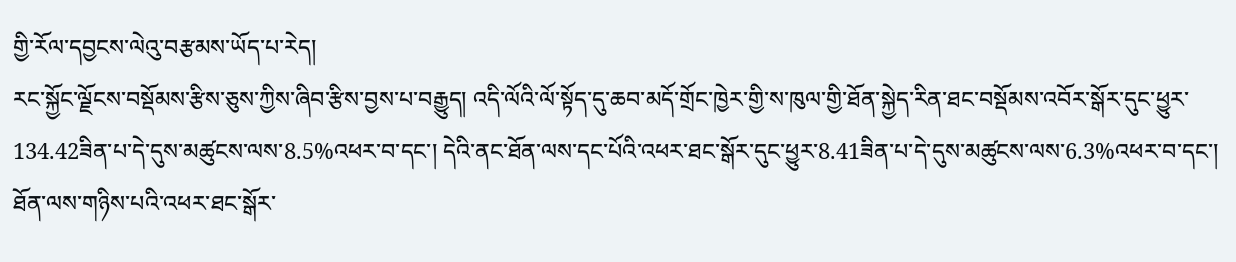གྱི་རོལ་དབྱངས་ལེའུ་བརྩམས་ཡོད་པ་རེད།
རང་སྐྱོང་ལྗོངས་བསྡོམས་རྩིས་ཅུས་ཀྱིས་ཞིབ་རྩིས་བྱས་པ་བརྒྱུད། འདི་ལོའི་ལོ་སྟོད་དུ་ཆབ་མདོ་གྲོང་ཁྱེར་གྱི་ས་ཁུལ་གྱི་ཐོན་སྐྱེད་རིན་ཐང་བསྡོམས་འབོར་སྒོར་དུང་ཕྱུར་134.42ཟིན་པ་དེ་དུས་མཚུངས་ལས་8.5%འཕར་བ་དང་། དེའི་ནང་ཐོན་ལས་དང་པོའི་འཕར་ཐང་སྒོར་དུང་ཕྱུར་8.41ཟིན་པ་དེ་དུས་མཚུངས་ལས་6.3%འཕར་བ་དང་། ཐོན་ལས་གཉིས་པའི་འཕར་ཐང་སྒོར་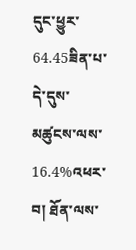དུང་ཕྱུར་64.45ཟིན་པ་དེ་དུས་མཚུངས་ལས་16.4%འཕར་བ། ཐོན་ལས་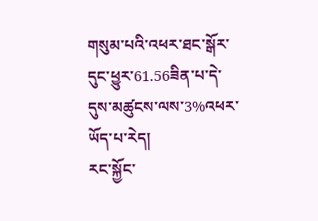གསུམ་པའི་འཕར་ཐང་སྒོར་དུང་ཕྱུར་61.56ཟིན་པ་དེ་དུས་མཚུངས་ལས་3%འཕར་ཡོད་པ་རེད།
རང་སྐྱོང་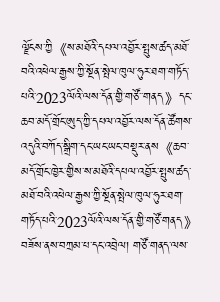ལྗོངས་ཀྱི《ས་མཐོའི་དཔལ་འབྱོར་སྤུས་ཚད་མཐོ་བའི་འཕེལ་རྒྱས་ཀྱི་སྔོན་སྤེལ་ཁུལ་ཧུར་ཐག་གཏོད་པའི་2023ལོའི་ལས་དོན་གྱི་གཙོ་་གནད》དང་ཆབ་མདོ་གྲོང་ཨུད་ཀྱི་དཔལ་འབྱོར་ལས་དོན་ཚོགས་འདུའི་བཀོད་སྒྲིག་དང་ཡང་ཡང་བསྡུར་ནས《ཆབ་མདོ་གྲོང་ཁྱེར་གྱིས་ས་མཐོའི་དཔལ་འབྱོར་སྤུས་ཚད་མཐོ་བའི་འཕེལ་རྒྱས་ཀྱི་སྔོན་སྤེལ་ཁུལ་ཧུར་ཐག་གཏོད་པའི་2023ལོའི་ལས་དོན་གྱི་གཙོ་གནད》བཟོས་ནས་བཀྲམ་པ་དང་འབྲེལ། གཙོ་གནད་ལས་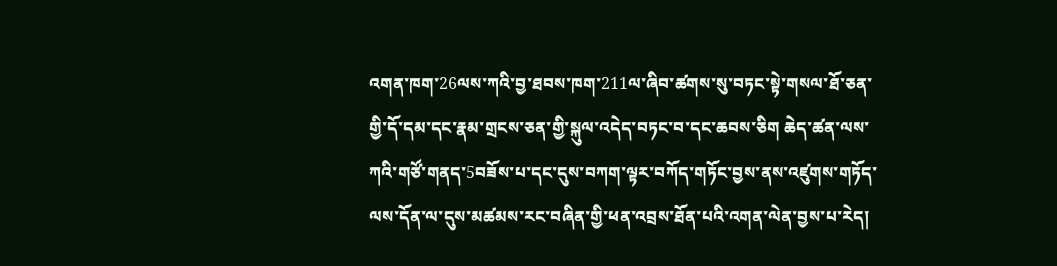འགན་ཁག་26ལས་ཀའི་བྱ་ཐབས་ཁག་211ལ་ཞིབ་ཚགས་སུ་བཏང་སྟེ་གསལ་ཐོ་ཅན་གྱི་དོ་དམ་དང་རྣམ་གྲངས་ཅན་གྱི་སྐུལ་འདེད་བཏང་བ་དང་ཆབས་ཅིག ཆེད་ཚན་ལས་ཀའི་གཙོ་གནད་5བཟོས་པ་དང་དུས་བཀག་ལྟར་བཀོད་གཏོང་བྱས་ནས་འཛུགས་གཏོད་ལས་དོན་ལ་དུས་མཚམས་རང་བཞིན་གྱི་ཕན་འབྲས་ཐོན་པའི་འགན་ལེན་བྱས་པ་རེད།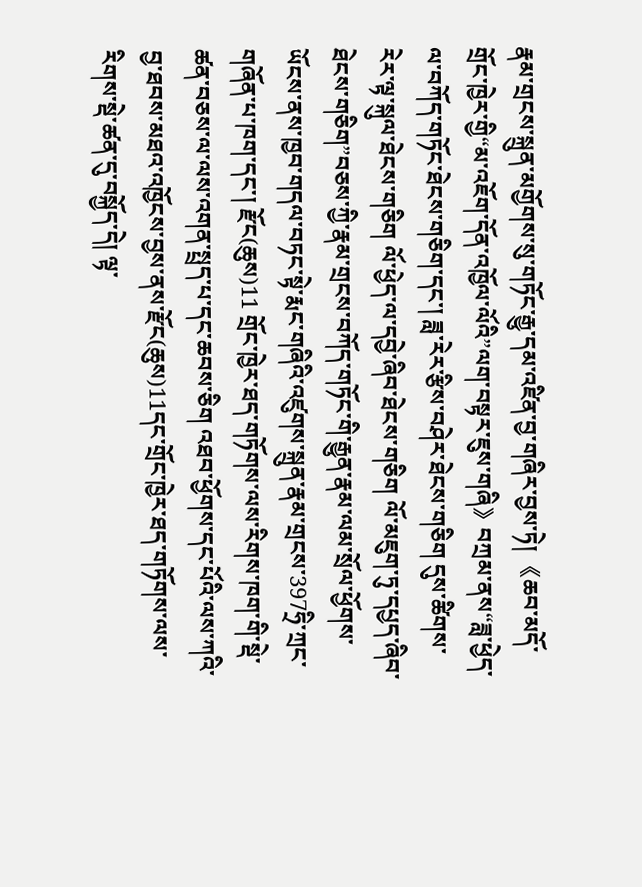རྣམ་གྲངས་སྐྲུན་མགྱོགས་སུ་གཏོང་རྒྱུ་དམ་འཛིན་བྱ་གཞིར་བྱས་ཏེ། 《ཆབ་མདོ་གྲོང་ཁྱེར་གྱི“མ་འཇོག་དོན་འཁྱོལ་ལོའི”ལག་བསྟར་ཇུས་གཞི》བཀྲམ་ནས“ཟླ་ཕྱེད་ལ་བཀོད་གཏོང་ཐེངས་གཅིག་དང་། ཟླ་རེར་རྩིས་བཤེར་ཐེངས་གཅིག དུས་ཚིགས་རེར་ལྟ་སྐུལ་ཐེངས་གཅིག ལོ་ཕྱེད་ལ་དབྱེ་ཞིབ་ཐེངས་གཅིག ལོ་མཇུག་ཏུ་དཔྱད་ཞིབ་ཐེངས་གཅིག”བཅས་ཀྱི་རྣམ་གྲངས་བཀོད་གཏོང་གི་རྒྱུན་རྣམ་ལམ་སྲོལ་ཕྱོགས་ཡོངས་ནས་ཁྱབ་གདལ་བཏང་སྟེ་རྨང་གཞིའི་འཛུགས་སྐྲུན་རྣམ་གྲངས་397ཧྲི་ཀྲང་གཞོན་པ་ཁག་དང་། རྫོང(ཆུས)11 གྲོང་ཁྱེར་ཐད་གཏོགས་ལས་རིགས་ཁག་གི་སྡེ་ཚན་བཅས་ལ་ལས་འགན་སྤྲད་པ་དང་ཆབས་ཅིག འཐབ་ཕྱོགས་དང་པོའི་ལས་ཀའི་བྱ་ཐབས་མཐའ་འཁྱོངས་བྱས་ནས་རྫོང(ཆུས)11དང་གྲོང་ཁྱེར་ཐད་གཏོགས་ལས་རིགས་སྡེ་ཚན་དུ་བསྐྱོད་དེ། ལྟ་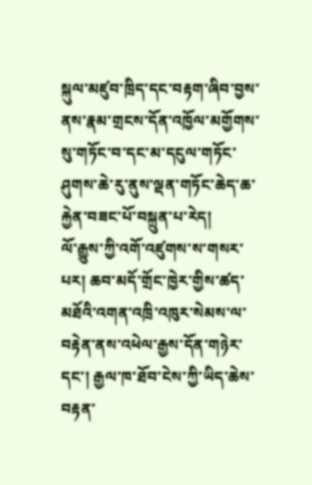སྐུལ་མཛུབ་ཁྲིད་དང་བརྟག་ཞིབ་བྱས་ནས་རྣམ་གྲངས་དོན་འཁྱོལ་མགྱོགས་སུ་གཏོང་བ་དང་མ་དངུལ་གཏོང་ཤུགས་ཆེ་རུ་ནུས་ལྡན་གཏོང་ཆེད་ཆ་རྐྱེན་བཟང་པོ་བསྐྲུན་པ་རེད།
ལོ་རྒྱུས་ཀྱི་འགོ་འཛུགས་ས་གསར་པར། ཆབ་མདོ་གྲོང་ཁྱེར་གྱིས་ཚད་མཐོའི་འགན་འཁྲི་འཁུར་སེམས་ལ་བརྟེན་ནས་འཕེལ་རྒྱས་དོན་གཉེར་དང་། རྒྱལ་ཁ་ཐོབ་ངེས་ཀྱི་ཡིད་ཆེས་བརྟན་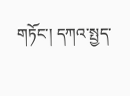གཏོང་། དཀའ་སྤྱད་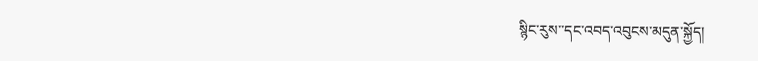སྙིང་རུས་་དང་འབད་འབུངས་མདུན་སྐྱོད།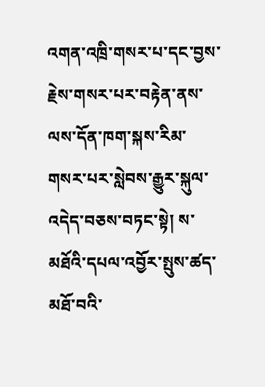འགན་འཁྲི་གསར་པ་དང་བྱས་རྗེས་གསར་པར་བརྟེན་ནས་ལས་དོན་ཁག་སྐས་རིམ་གསར་པར་སླེབས་རྒྱུར་སྐུལ་འདེད་བཅས་བཏང་སྟེ། ས་མཐོའི་དཔལ་འབྱོར་སྤུས་ཚད་མཐོ་བའི་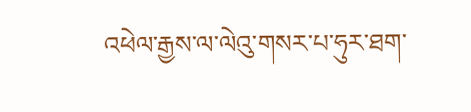འཕེལ་རྒྱས་ལ་ལེའུ་གསར་པ་ཧུར་ཐག་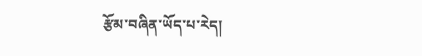རྩོམ་བཞིན་ཡོད་པ་རེད།